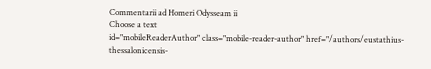Commentarii ad Homeri Odysseam ii
Choose a text
id="mobileReaderAuthor" class="mobile-reader-author" href="/authors/eustathius-thessalonicensis-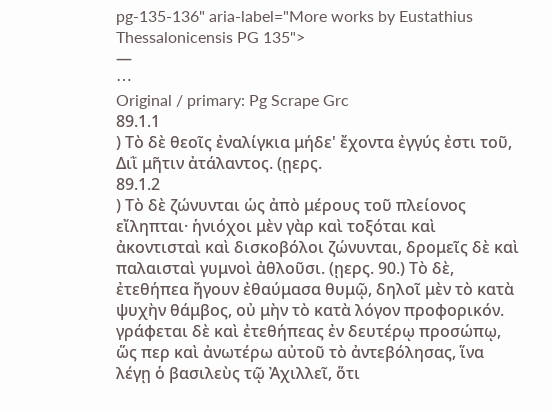pg-135-136" aria-label="More works by Eustathius Thessalonicensis PG 135">
—
⋯
Original / primary: Pg Scrape Grc
89.1.1
) Τὸ δὲ θεοῖς ἐναλίγκια μήδε' ἔχοντα ἐγγύς ἐστι τοῦ, Διῒ μῆτιν ἀτάλαντος. (ῃερς.
89.1.2
) Τὸ δὲ ζώνυνται ὡς ἀπὸ μέρους τοῦ πλείονος εἴληπται· ἡνιόχοι μὲν γὰρ καὶ τοξόται καὶ ἀκοντισταὶ καὶ δισκοβόλοι ζώνυνται, δρομεῖς δὲ καὶ παλαισταὶ γυμνοὶ ἀθλοῦσι. (ῃερς. 90.) Τὸ δὲ, ἐτεθήπεα ἤγουν ἐθαύμασα θυμῷ, δηλοῖ μὲν τὸ κατὰ ψυχὴν θάμβος, οὐ μὴν τὸ κατὰ λόγον προφορικόν. γράφεται δὲ καὶ ἐτεθήπεας ἐν δευτέρῳ προσώπῳ, ὥς περ καὶ ἀνωτέρω αὐτοῦ τὸ ἀντεβόλησας, ἵνα λέγῃ ὁ βασιλεὺς τῷ Ἀχιλλεῖ, ὅτι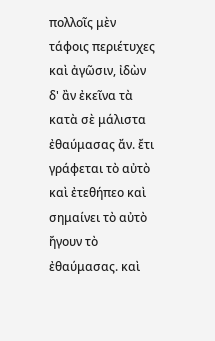πολλοῖς μὲν τάφοις περιέτυχες καὶ ἀγῶσιν, ἰδὼν δ' ἂν ἐκεῖνα τὰ κατὰ σὲ μάλιστα ἐθαύμασας ἄν. ἔτι γράφεται τὸ αὐτὸ καὶ ἐτεθήπεο καὶ σημαίνει τὸ αὐτὸ ἤγουν τὸ ἐθαύμασας. καὶ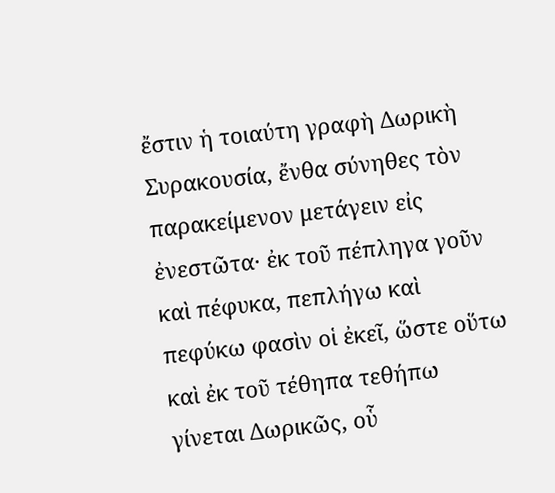ἔστιν ἡ τοιαύτη γραφὴ Δωρικὴ Συρακουσία, ἔνθα σύνηθες τὸν παρακείμενον μετάγειν εἰς ἐνεστῶτα· ἐκ τοῦ πέπληγα γοῦν καὶ πέφυκα, πεπλήγω καὶ πεφύκω φασὶν οἱ ἐκεῖ, ὥστε οὕτω καὶ ἐκ τοῦ τέθηπα τεθήπω γίνεται Δωρικῶς, οὗ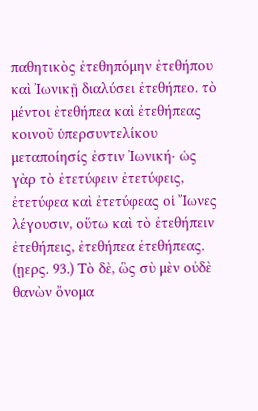παθητικὸς ἐτεθηπόμην ἐτεθήπου καὶ Ἰωνικῇ διαλύσει ἐτεθήπεο. τὸ μέντοι ἐτεθήπεα καὶ ἐτεθήπεας κοινοῦ ὑπερσυντελίκου μεταποίησίς ἐστιν Ἰωνική· ὡς γὰρ τὸ ἐτετύφειν ἐτετύφεις, ἐτετύφεα καὶ ἐτετύφεας οἱ Ἴωνες λέγουσιν, οὕτω καὶ τὸ ἐτεθήπειν ἐτεθήπεις, ἐτεθήπεα ἐτεθήπεας. (ῃερς. 93.) Τὸ δὲ, ὣς σὺ μὲν οὐδὲ θανὼν ὄνομα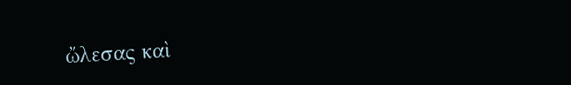ὤλεσας καὶ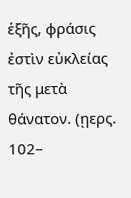ἑξῆς, φράσις ἐστὶν εὐκλείας τῆς μετὰ θάνατον. (ῃερς. 102–